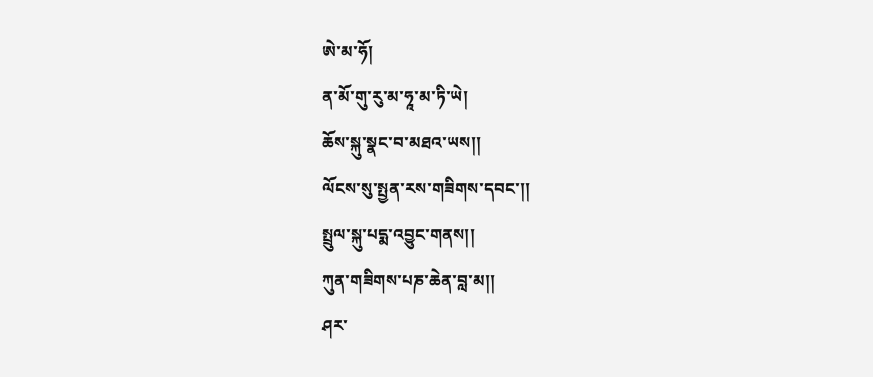ཨེ་མ་ཧོ།
ན་མོ་གུ་རུ་མ་ཧཱ་མ་ཏི་ཡེ།
ཆོས་སྐུ་སྣང་བ་མཐའ་ཡས།།
ལོངས་སུ་སྤྱན་རས་གཟིགས་དབང་།།
སྤྲུལ་སྐུ་པདྨ་འབྱུང་གནས།།
ཀུན་གཟིགས་པཎ་ཆེན་བླ་མ།།
ཤར་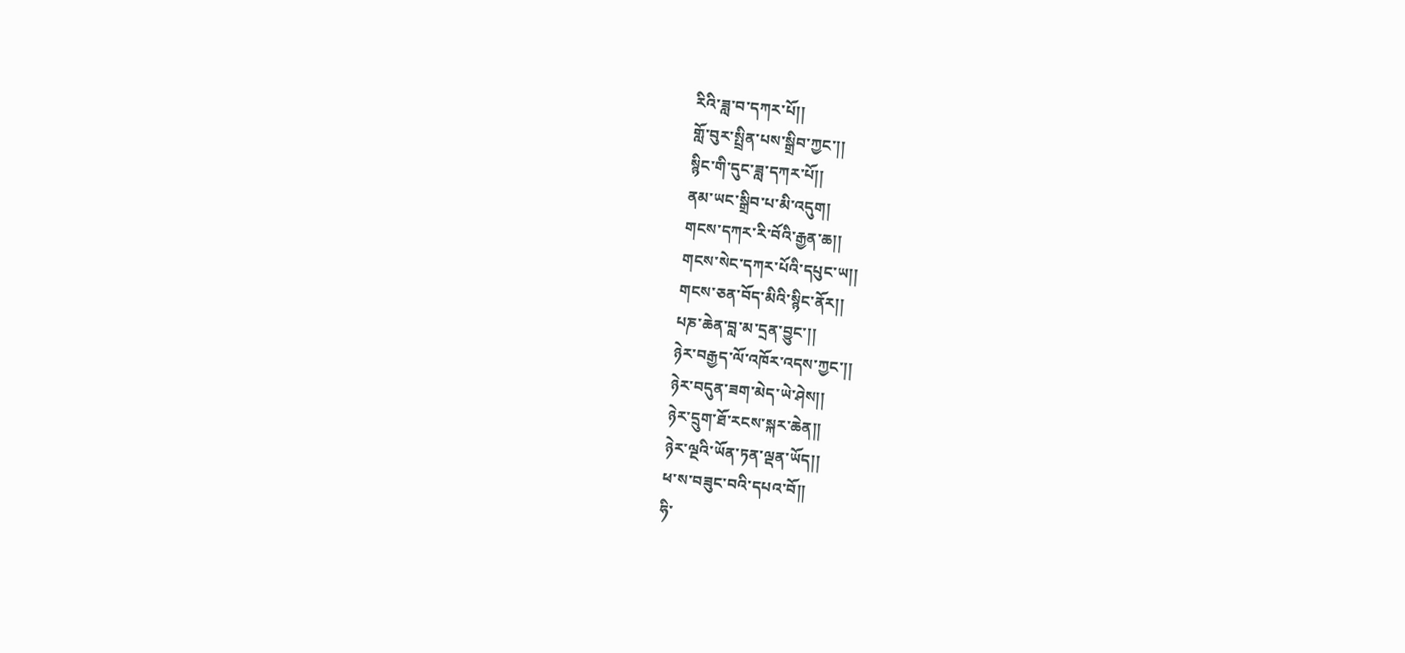རིའི་ཟླ་བ་དཀར་པོ།།
གློ་བུར་སྤྲིན་པས་སྒྲིབ་ཀྱང་།།
སྙིང་གི་དུང་ཟླ་དཀར་པོ།།
ནམ་ཡང་སྒྲིབ་པ་མི་འདུག།
གངས་དཀར་རི་བོའི་རྒྱན་ཆ།།
གངས་སེང་དཀར་པོའི་དཔུང་ཡ།།
གངས་ཅན་བོད་མིའི་སྙིང་ནོར།།
པཎ་ཆེན་བླ་མ་དྲན་བྱུང་།།
ཉེར་བརྒྱད་ལོ་འཁོར་འདས་ཀྱང་།།
ཉེར་བདུན་ཟག་མེད་ཡེ་ཤེས།།
ཉེར་དྲུག་ཐོ་རངས་སྐར་ཆེན།།
ཉེར་ལྔའི་ཡོན་ཏན་ལྡན་ཡོད།།
ཕ་ས་བཟུང་བའི་དཔའ་བོ།།
ཧི་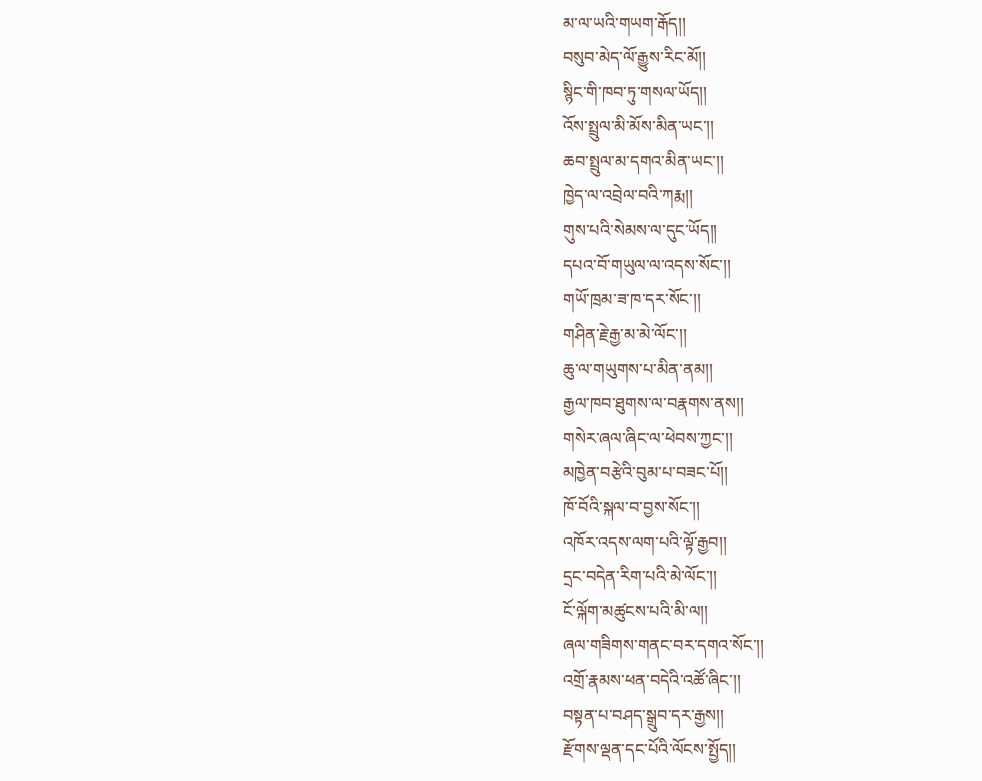མ་ལ་ཡའི་གཡག་རྒོད།།
བསུབ་མེད་ལོ་རྒྱུས་རིང་མོ།།
སྙིང་གི་ཁབ་ཏུ་གསལ་ཡོད།།
འོས་སྤྲུལ་མི་མོས་མིན་ཡང་།།
ཆབ་སྤྲུལ་མ་དགའ་མིན་ཡང་།།
ཁྱེད་ལ་འབྲེལ་བའི་ཀརྨ།།
གུས་པའི་སེམས་ལ་དུང་ཡོད།།
དཔའ་བོ་གཡུལ་ལ་འདས་སོང་།།
གཡོ་ཁྲམ་ཟ་ཁ་དར་སོང་།།
གཤིན་རྗེ་རྒྱ་མ་མེ་ལོང་།།
ཆུ་ལ་གཡུགས་པ་མིན་ནམ།།
རྒྱལ་ཁབ་ཐུགས་ལ་བརྣགས་ནས།།
གསེར་ཞལ་ཞིང་ལ་ཕེབས་ཀྱང་།།
མཁྱེན་བརྩེའི་བུམ་པ་བཟང་པོ།།
ཁོ་བོའི་སྐལ་བ་བྱས་སོང་།།
འཁོར་འདས་ལག་པའི་ལྟོ་རྒྱབ།།
དྲང་བདེན་རིག་པའི་མེ་ལོང་།།
ངོ་ལྐོག་མཚུངས་པའི་མི་ལ།།
ཞལ་གཟིགས་གནང་བར་དགའ་སོང་།།
འགྲོ་རྣམས་ཕན་བདེའི་འཚོ་ཞིང་།།
བསྟན་པ་བཤད་སྒྲུབ་དར་རྒྱས།།
རྫོགས་ལྡན་དང་པོའི་ལོངས་སྤྱོད།།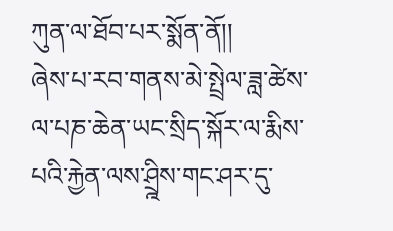ཀུན་ལ་ཐོབ་པར་སྨོན་ནོ།།
ཞེས་པ་རབ་གནས་མེ་སྤྲེལ་ཟླ་ཚེས་ལ་པཎ་ཆེན་ཡང་སྲིད་སྐོར་ལ་རྨིས་པའི་རྐྱེན་ལས་ཤྲྰིས་གང་ཤར་དུ་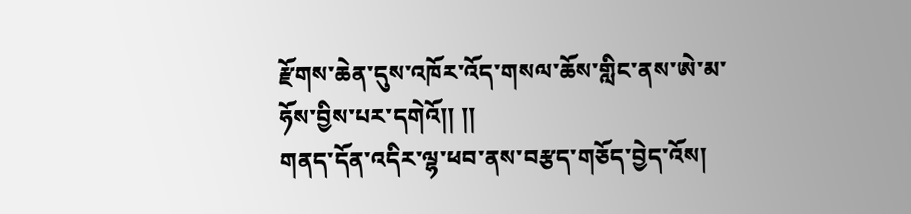རྫོགས་ཆེན་དུས་འཁོར་འོད་གསལ་ཆོས་གླིང་ནས་ཨེ་མ་ཧོས་བྱིས་པར་དགེའོ།། །།
གནད་དོན་འདིར་ལྷ་ཕབ་ནས་བརྩད་གཅོད་བྱེད་འོས།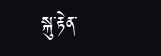སྐུ་རྟེན་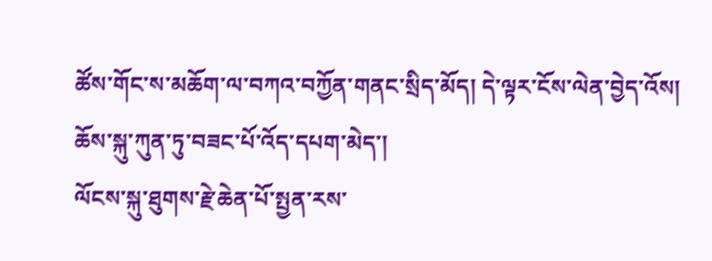ཚོས་གོང་ས་མཆོག་ལ་བཀའ་བཀྱོན་གནང་སྲིད་མོད། དེ་ལྟར་ངོས་ལེན་བྱེད་འོས།
ཆོས་སྐུ་ཀུན་ཏུ་བཟང་པོ་འོད་དཔག་མེད་།
ལོངས་སྐུ་ཐུགས་རྗེ་ཆེན་པོ་སྤྱན་རས་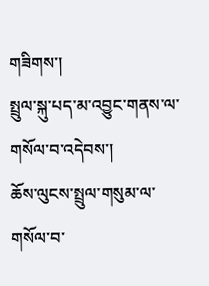གཟིགས་།
སྤྲུལ་སྐུ་པད་མ་འབྱུང་གནས་ལ་གསོལ་བ་འདེབས་།
ཆོས་ལུངས་སྤྲུལ་གསུམ་ལ་གསོལ་བ་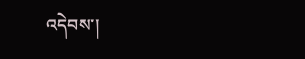འདེབས་།